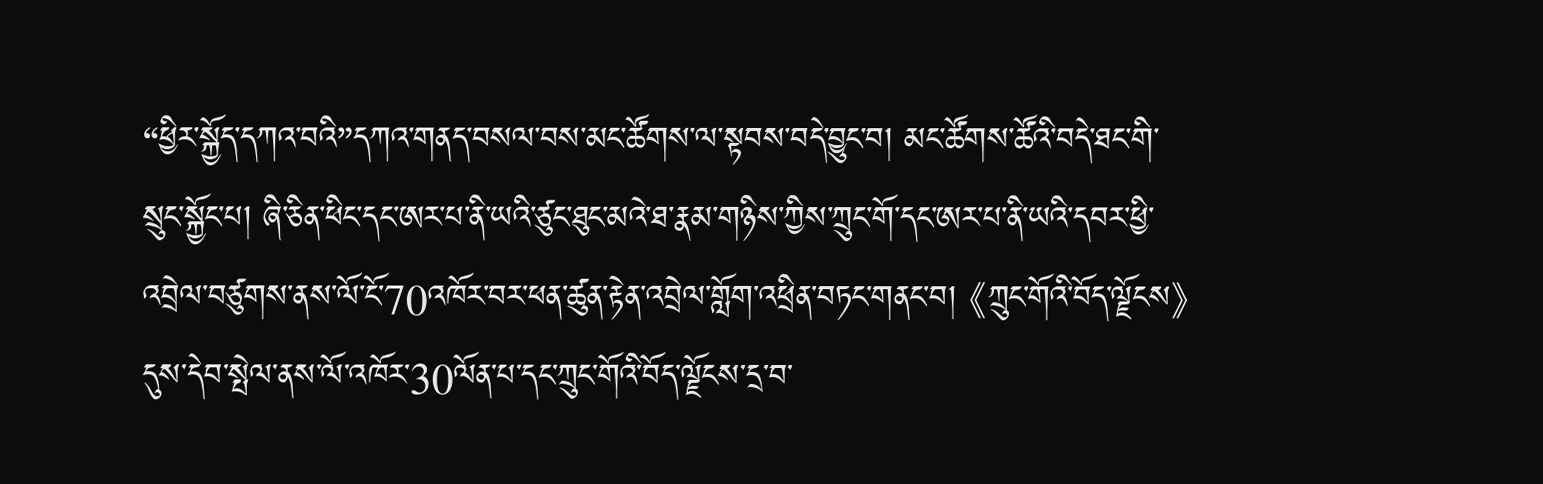“ཕྱིར་སྐྱོད་དཀའ་བའི”དཀའ་གནད་བསལ་བས་མང་ཚོགས་ལ་སྟབས་བདེ་བྱུང་བ། མང་ཚོགས་ཚོའི་བདེ་ཐང་གི་སྲུང་སྐྱོང་པ། ཞི་ཅིན་ཕིང་དང་ཨར་པ་ནི་ཡའི་ཙུང་ཐུང་མའེ་ཐ་རྣམ་གཉིས་ཀྱིས་ཀྲུང་གོ་དང་ཨར་པ་ནི་ཡའི་དབར་ཕྱི་འབྲེལ་བཙུགས་ནས་ལོ་ངོ་70འཁོར་བར་ཕན་ཚུན་རྟེན་འབྲེལ་གློག་འཕྲིན་བཏང་གནང་བ། 《ཀྲུང་གོའི་བོད་ལྗོངས》དུས་དེབ་སྤེལ་ནས་ལོ་འཁོར་30ལོན་པ་དང་ཀྲུང་གོའི་བོད་ལྗོངས་དྲ་བ་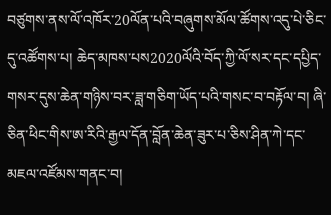བཙུགས་ནས་ལོ་འཁོར་20ལོན་པའི་བཞུགས་མོལ་ཚོགས་འདུ་པེ་ཅིང་དུ་འཚོགས་པ། ཆེད་མཁས་པས2020ལོའི་བོད་ཀྱི་ལོ་སར་དང་དཔྱིད་གསར་དུས་ཆེན་གཉིས་བར་ཟླ་གཅིག་ཡོད་པའི་གསང་བ་བརྟོལ་བ། ཞི་ཅིན་ཕིང་གིས་ཨ་རིའི་རྒྱལ་དོན་བློན་ཆེན་ཟུར་པ་ཅིས་ཤིན་ཀེ་དང་མཇལ་འཛོམས་གནང་བ།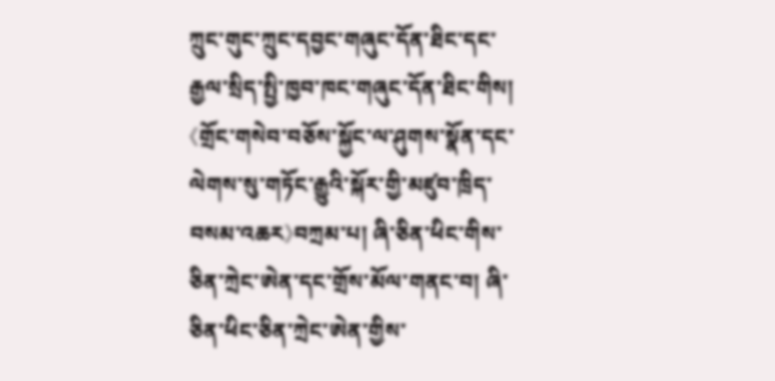ཀྲུང་གུང་ཀྲུང་དབྱང་གཞུང་དོན་ཐིང་དང་རྒྱལ་སྲིད་སྤྱི་ཁྱབ་ཁང་གཞུང་དོན་ཐིང་གིས། 《གྲོང་གསེབ་བཅོས་སྐྱོང་ལ་ཤུགས་སྣོན་དང་ལེགས་སུ་གཏོང་རྒྱུའི་སྐོར་གྱི་མཛུབ་ཁྲིད་བསམ་འཆར》བཀྲམ་པ། ཞི་ཅིན་ཕིང་གིས་ཅིན་ཀྲེང་ཨེན་དང་གྲོས་མོལ་གནང་བ། ཞི་ཅིན་ཕིང་ཅིན་ཀྲེང་ཨེན་གྱིས་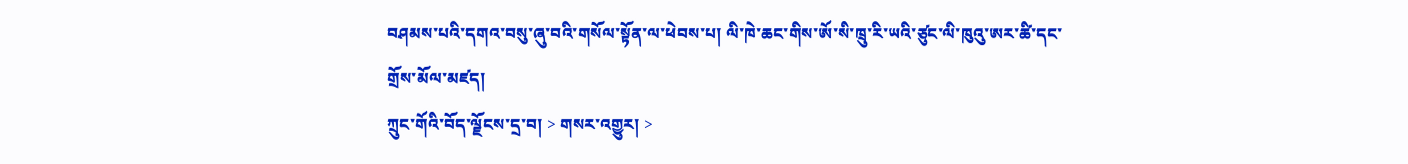བཤམས་པའི་དགའ་བསུ་ཞུ་བའི་གསོལ་སྟོན་ལ་ཕེབས་པ། ལི་ཁེ་ཆང་གིས་ཨོ་སི་ཁྲུ་རི་ཡའི་ཙུང་ལི་ཁུའུ་ཨར་ཚི་དང་གྲོས་མོལ་མཛད།
ཀྲུང་གོའི་བོད་ལྗོངས་དྲ་བ། > གསར་འགྱུར། >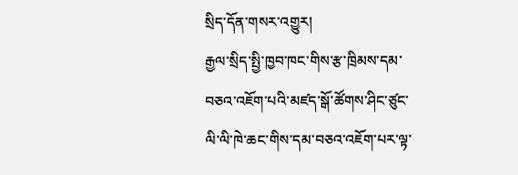སྲིད་དོན་གསར་འགྱུར།
རྒྱལ་སྲིད་སྤྱི་ཁྱབ་ཁང་གིས་རྩ་ཁྲིམས་དམ་བཅའ་འཇོག་པའི་མཛད་སྒོ་ཚོགས་ཤིང་ཙུང་ལི་ལི་ཁེ་ཆང་གིས་དམ་བཅའ་འཇོག་པར་ལྟ་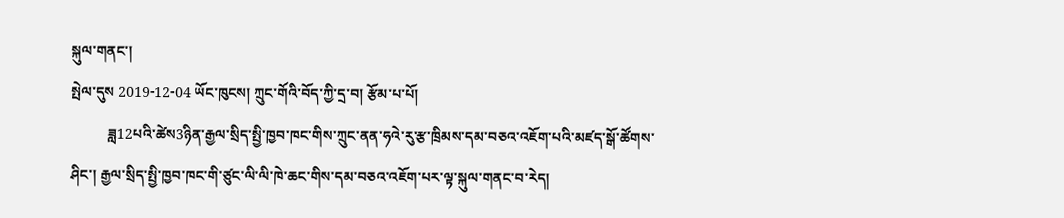སྐུལ་གནང་།
སྤེལ་དུས 2019-12-04 ཡོང་ཁུངས། ཀྲུང་གོའི་བོད་ཀྱི་དྲ་བ། རྩོམ་པ་པོ།
          ཟླ12པའི་ཚེས3ཉིན་རྒྱལ་སྲིད་སྤྱི་ཁྱབ་ཁང་གིས་ཀྲུང་ནན་ཧའེ་རུ་རྩ་ཁྲིམས་དམ་བཅའ་འཇོག་པའི་མཛད་སྒོ་ཚོགས་ཤིང་། རྒྱལ་སྲིད་སྤྱི་ཁྱབ་ཁང་གི་ཙུང་ལི་ལི་ཁེ་ཆང་གིས་དམ་བཅའ་འཇོག་པར་ལྟ་སྐུལ་གནང་བ་རེད།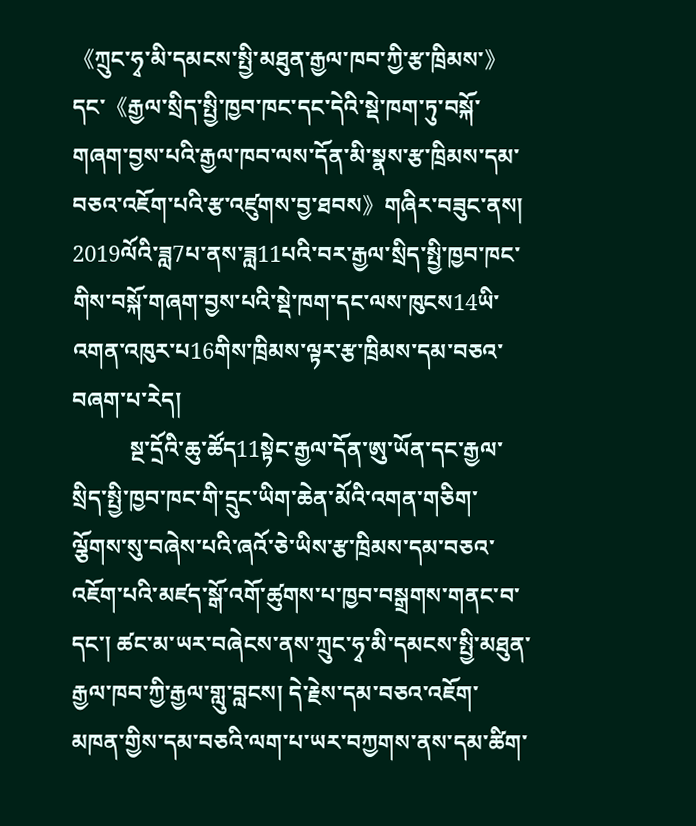《ཀྲུང་ཧྭ་མི་དམངས་སྤྱི་མཐུན་རྒྱལ་ཁབ་ཀྱི་རྩ་ཁྲིམས་》དང་《རྒྱལ་སྲིད་སྤྱི་ཁྱབ་ཁང་དང་དེའི་སྡེ་ཁག་ཏུ་བསྐོ་གཞག་བྱས་པའི་རྒྱལ་ཁབ་ལས་དོན་མི་སྣས་རྩ་ཁྲིམས་དམ་བཅའ་འཇོག་པའི་རྩ་འཛུགས་བྱ་ཐབས》གཞིར་བཟུང་ནས། 2019ལོའི་ཟླ7པ་ནས་ཟླ11པའི་བར་རྒྱལ་སྲིད་སྤྱི་ཁྱབ་ཁང་གིས་བསྐོ་གཞག་བྱས་པའི་སྡེ་ཁག་དང་ལས་ཁུངས14ཡི་འགན་འཁུར་པ16གིས་ཁྲིམས་ལྟར་རྩ་ཁྲིམས་དམ་བཅའ་བཞག་པ་རེད།
          སྔ་དྲོའི་ཆུ་ཚོད11སྟེང་རྒྱལ་དོན་ཨུ་ཡོན་དང་རྒྱལ་སྲིད་སྤྱི་ཁྱབ་ཁང་གི་དྲུང་ཡིག་ཆེན་མོའི་འགན་གཅིག་ལྕོགས་སུ་བཞེས་པའི་ཞའོ་ཅེ་ཡིས་རྩ་ཁྲིམས་དམ་བཅའ་འཇོག་པའི་མཛད་སྒོ་འགོ་ཚུགས་པ་ཁྱབ་བསྒྲགས་གནང་བ་དང་། ཚང་མ་ཡར་བཞེངས་ནས་ཀྲུང་ཧྭ་མི་དམངས་སྤྱི་མཐུན་རྒྱལ་ཁབ་ཀྱི་རྒྱལ་གླུ་བླངས། དེ་རྗེས་དམ་བཅའ་འཇོག་མཁན་གྱིས་དམ་བཅའི་ལག་པ་ཡར་བཀྱགས་ནས་དམ་ཚིག་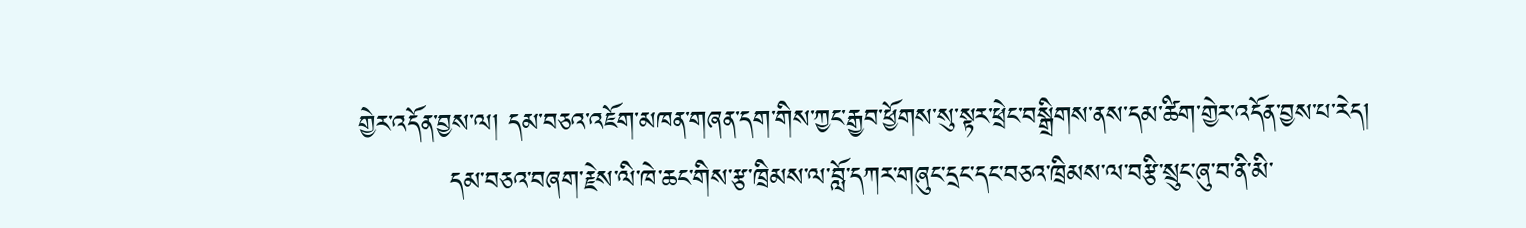གྱེར་འདོན་བྱས་ལ། དམ་བཅའ་འཇོག་མཁན་གཞན་དག་གིས་ཀྱང་རྒྱབ་ཕྱོགས་སུ་སྟར་ཕྲེང་བསྒྲིགས་ནས་དམ་ཚིག་གྱེར་འདོན་བྱས་པ་རེད།
          དམ་བཅའ་བཞག་རྗེས་ལི་ཁེ་ཆང་གིས་རྩ་ཁྲིམས་ལ་བློ་དཀར་གཞུང་དྲང་དང་བཅའ་ཁྲིམས་ལ་བརྩི་སྲུང་ཞུ་བ་ནི་མི་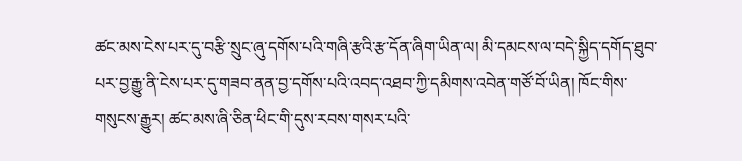ཚང་མས་ངེས་པར་དུ་བརྩི་སྲུང་ཞུ་དགོས་པའི་གཞི་རྩའི་རྩ་དོན་ཞིག་ཡིན་ལ། མི་དམངས་ལ་བདེ་སྐྱིད་དགོད་ཐུབ་པར་བྱ་རྒྱུ་ནི་ངེས་པར་དུ་གཟབ་ནན་བྱ་དགོས་པའི་འབད་འཐབ་ཀྱི་དམིགས་འབེན་གཙོ་བོ་ཡིན། ཁོང་གིས་གསུངས་རྒྱུར། ཚང་མས་ཞི་ཅིན་ཕིང་གི་དུས་རབས་གསར་པའི་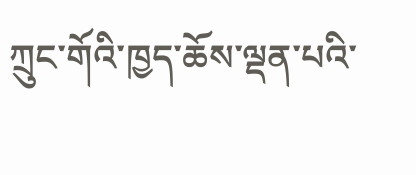ཀྲུང་གོའི་ཁྱད་ཆོས་ལྡན་པའི་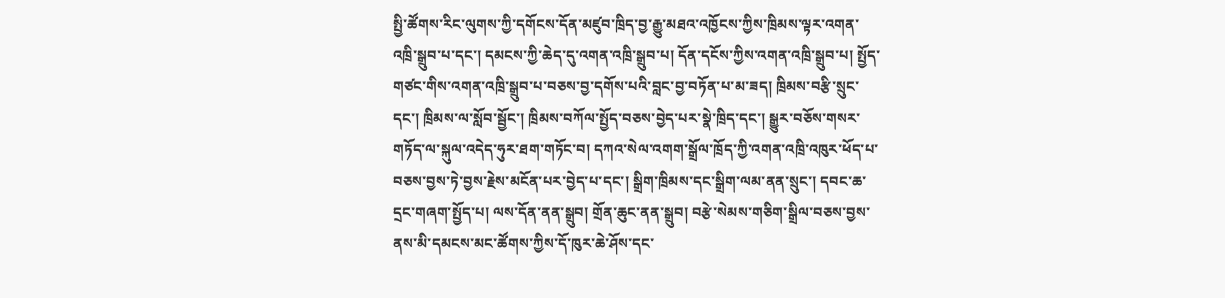སྤྱི་ཚོགས་རིང་ལུགས་ཀྱི་དགོངས་དོན་མཛུབ་ཁྲིད་བྱ་རྒྱུ་མཐའ་འཁྱོངས་ཀྱིས་ཁྲིམས་ལྟར་འགན་འཁྲི་སྒྲུབ་པ་དང་། དམངས་ཀྱི་ཆེད་དུ་འགན་འཁྲི་སྒྲུབ་པ། དོན་དངོས་ཀྱིས་འགན་འཁྲི་སྒྲུབ་པ། སྤྱོད་གཙང་གིས་འགན་འཁྲི་སྒྲུབ་པ་བཅས་བྱ་དགོས་པའི་བླང་བྱ་བཏོན་པ་མ་ཟད། ཁྲིམས་བརྩི་སྲུང་དང་། ཁྲིམས་ལ་སློབ་སྦྱོང་། ཁྲིམས་བཀོལ་སྤྱོད་བཅས་བྱེད་པར་སྣེ་ཁྲིད་དང་། སྒྱུར་བཅོས་གསར་གཏོད་ལ་སྐུལ་འདེད་ཧུར་ཐག་གཏོང་བ། དཀའ་སེལ་འགག་སྒྲོལ་ཁྲོད་ཀྱི་འགན་འཁྲི་འཁུར་ཕོད་པ་བཅས་བྱས་ཏེ་བྱས་རྗེས་མངོན་པར་བྱེད་པ་དང་། སྒྲིག་ཁྲིམས་དང་སྒྲིག་ལམ་ནན་སྲུང་། དབང་ཆ་དྲང་གཞག་སྤྱོད་པ། ལས་དོན་ནན་སྒྲུབ། གྲོན་ཆུང་ནན་སྒྲུབ། བརྩེ་སེམས་གཅིག་སྒྲིལ་བཅས་བྱས་ནས་མི་དམངས་མང་ཚོགས་ཀྱིས་དོ་ཁུར་ཆེ་ཤོས་དང་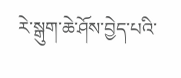རེ་སྒུག་ཆེ་ཤོས་བྱེད་པའི་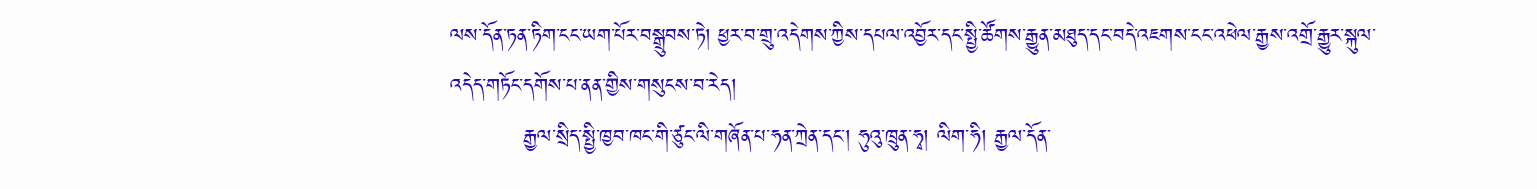ལས་དོན་ཏན་ཏིག་ངང་ཡག་པོར་བསྒྲུབས་ཏེ། ཕྱར་བ་གྲུ་འདེགས་ཀྱིས་དཔལ་འབྱོར་དང་སྤྱི་ཚོགས་རྒྱུན་མཐུད་དང་བདེ་འཇགས་ངང་འཕེལ་རྒྱས་འགྲོ་རྒྱུར་སྐུལ་འདེད་གཏོང་དགོས་པ་ནན་གྱིས་གསུངས་བ་རེད།
          རྒྱལ་སྲིད་སྤྱི་ཁྱབ་ཁང་གི་ཙུང་ལི་གཞོན་པ་ཧན་ཀྲེན་དང་། ཧུའུ་ཁྲུན་ཧྭ། ལིག་ཧི། རྒྱལ་དོན་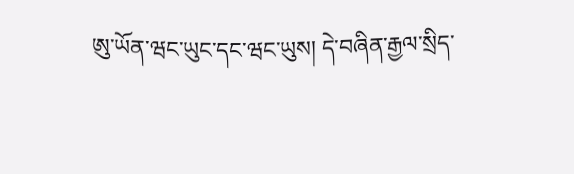ཨུ་ཡོན་ཝང་ཡུང་དང་ཝང་ཡུས། དེ་བཞིན་རྒྱལ་སྲིད་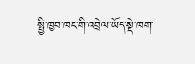སྤྱི་ཁྱབ་ཁང་གི་འབྲེལ་ཡོད་སྡེ་ཁག་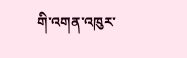གི་འགན་འཁུར་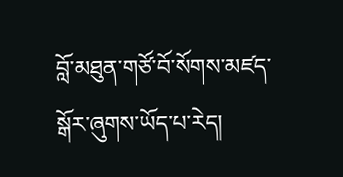བློ་མཐུན་གཙོ་བོ་སོགས་མཛད་སྒོར་ཞུགས་ཡོད་པ་རེད།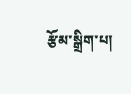རྩོམ་སྒྲིག་པ།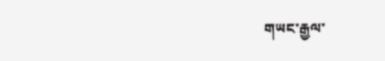གཡང་རྒྱལ་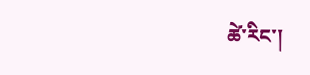ཚེ་རིང་།